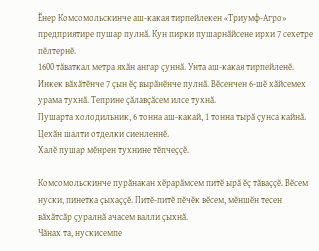Ӗнер Комсомольскинче аш-какая тирпейлекен «Триумф-Агро» предприятире пушар пулнӑ. Кун пирки пушарнӑйсене ирхи 7 сехетре пӗлтернӗ.
1600 тӑваткал метра яхӑн ангар ҫуннӑ. Унта аш-какая тирпейленӗ. Инкек вӑхӑтӗнче 7 ҫын ӗҫ вырӑнӗнче пулнӑ. Вӗсенчен 6-шӗ хӑйсемех урама тухнӑ. Теприне ҫӑлавҫӑсем илсе тухнӑ.
Пушарта холодильник, 6 тонна аш-какай, 1 тонна тырӑ ҫунса кайнӑ. Цехӑн шалти отделки сиенленнӗ.
Халӗ пушар мӗнрен тухнине тӗпчеҫҫӗ.

Комсомольскинче пурӑнакан хӗрарӑмсем питӗ ырӑ ӗҫ тӑваҫҫӗ. Вӗсем нуски, пинетка ҫыхаҫҫӗ. Питӗ-питӗ пӗчӗк вӗсем, мӗншӗн тесен вӑхӑтсӑр ҫуралнӑ ачасем валли ҫыхнӑ.
Чӑнах та, нускисемпе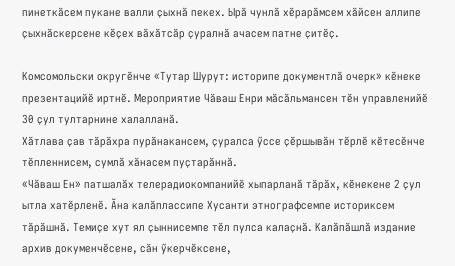пинеткӑсем пукане валли ҫыхнӑ пекех. Ырӑ чунлӑ хӗрарӑмсем хӑйсен аллипе ҫыхнӑскерсене кӗҫех вӑхӑтсӑр ҫуралнӑ ачасем патне ҫитӗҫ.

Комсомольски округӗнче «Тутар Шурут: историпе документлӑ очерк» кӗнеке презентацийӗ иртнӗ. Мероприятие Чӑваш Енри мӑсӑльмансен тӗн управленийӗ 30 ҫул тултарнине халалланӑ.
Хӑтлава ҫав тӑрӑхра пурӑнакансем, ҫуралса ӳссе ҫӗршывӑн тӗрлӗ кӗтесӗнче тӗпленнисем, сумлӑ хӑнасем пуҫтарӑннӑ.
«Чӑваш Ен» патшалӑх телерадиокомпанийӗ хыпарланӑ тӑрӑх, кӗнекене 2 ҫул ытла хатӗрленӗ. Ӑна калӑплассипе Хусанти этнографсемпе историксем тӑрӑшнӑ. Темиҫе хут ял ҫыннисемпе тӗл пулса калаҫнӑ. Калӑпӑшлӑ издание архив докуменчӗсене, сӑн ӳкерчӗксене,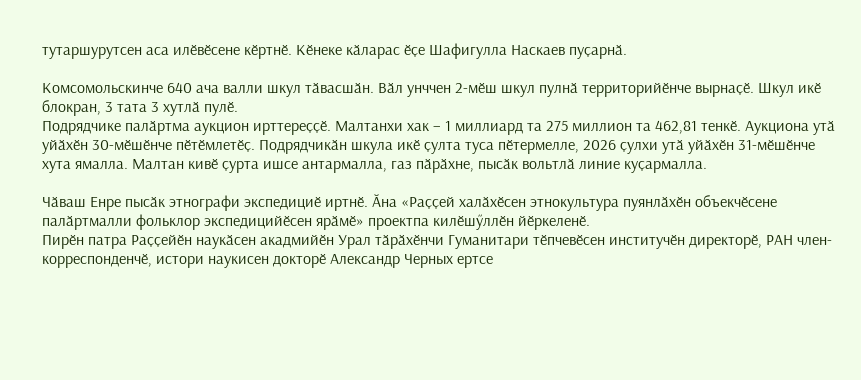тутаршурутсен аса илӗвӗсене кӗртнӗ. Кӗнеке кӑларас ӗҫе Шафигулла Наскаев пуҫарнӑ.

Комсомольскинче 640 ача валли шкул тӑвасшӑн. Вӑл унччен 2-мӗш шкул пулнӑ территорийӗнче вырнаҫӗ. Шкул икӗ блокран, 3 тата 3 хутлӑ пулӗ.
Подрядчике палӑртма аукцион ирттереҫҫӗ. Малтанхи хак – 1 миллиард та 275 миллион та 462,81 тенкӗ. Аукциона утӑ уйӑхӗн 30-мӗшӗнче пӗтӗмлетӗҫ. Подрядчикӑн шкула икӗ ҫулта туса пӗтермелле, 2026 ҫулхи утӑ уйӑхӗн 31-мӗшӗнче хута ямалла. Малтан кивӗ ҫурта ишсе антармалла, газ пӑрӑхне, пысӑк вольтлӑ линие куҫармалла.

Чӑваш Енре пысӑк этнографи экспедициӗ иртнӗ. Ӑна «Раҫҫей халӑхӗсен этнокультура пуянлӑхӗн объекчӗсене палӑртмалли фольклор экспедицийӗсен ярӑмӗ» проектпа килӗшӳллӗн йӗркеленӗ.
Пирӗн патра Раҫҫейӗн наукӑсен акадмийӗн Урал тӑрӑхӗнчи Гуманитари тӗпчевӗсен институчӗн директорӗ, РАН член-корреспонденчӗ, истори наукисен докторӗ Александр Черных ертсе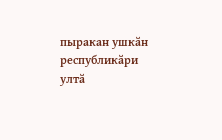пыракан ушкӑн республикӑри ултӑ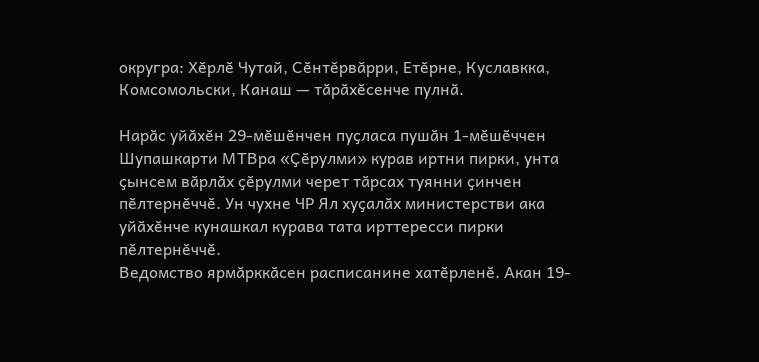округра: Хӗрлӗ Чутай, Сӗнтӗрвӑрри, Етӗрне, Куславкка, Комсомольски, Канаш — тӑрӑхӗсенче пулнӑ.

Нарӑс уйӑхӗн 29-мӗшӗнчен пуҫласа пушӑн 1-мӗшӗччен Шупашкарти МТВра «Ҫӗрулми» курав иртни пирки, унта ҫынсем вӑрлӑх ҫӗрулми черет тӑрсах туянни ҫинчен пӗлтернӗччӗ. Ун чухне ЧР Ял хуҫалӑх министерстви ака уйӑхӗнче кунашкал курава тата ирттересси пирки пӗлтернӗччӗ.
Ведомство ярмӑрккӑсен расписанине хатӗрленӗ. Акан 19-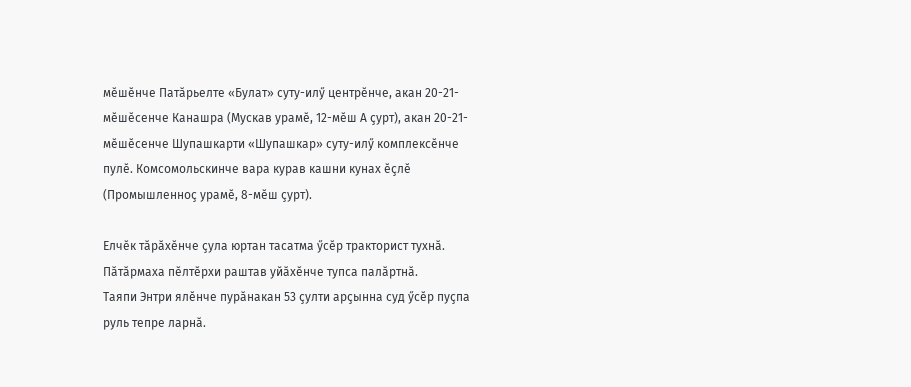мӗшӗнче Патӑрьелте «Булат» суту-илӳ центрӗнче, акан 20-21-мӗшӗсенче Канашра (Мускав урамӗ, 12-мӗш А ҫурт), акан 20-21-мӗшӗсенче Шупашкарти «Шупашкар» суту-илӳ комплексӗнче пулӗ. Комсомольскинче вара курав кашни кунах ӗҫлӗ (Промышленноҫ урамӗ, 8-мӗш ҫурт).

Елчӗк тӑрӑхӗнче ҫула юртан тасатма ӳсӗр тракторист тухнӑ. Пӑтӑрмаха пӗлтӗрхи раштав уйӑхӗнче тупса палӑртнӑ.
Таяпи Энтри ялӗнче пурӑнакан 53 ҫулти арҫынна суд ӳсӗр пуҫпа руль тепре ларнӑ.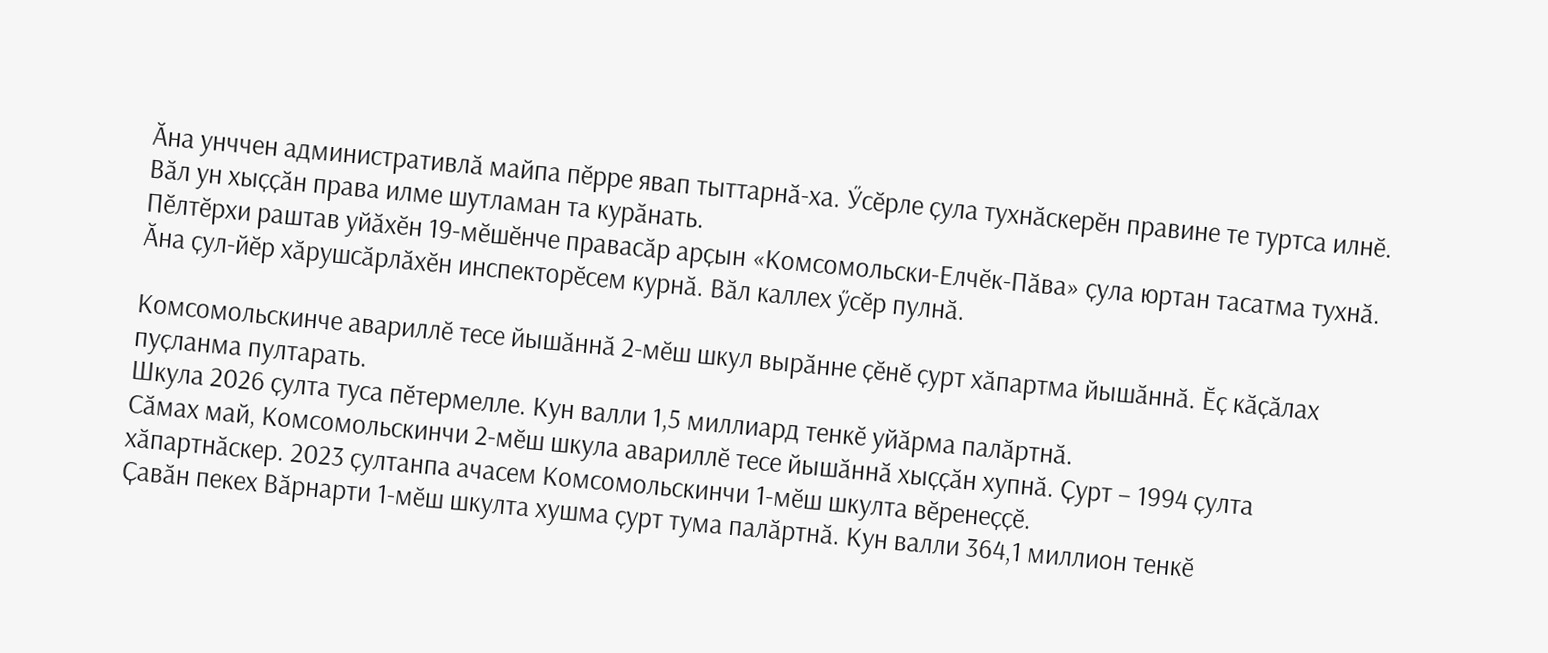Ӑна унччен административлӑ майпа пӗрре явап тыттарнӑ-ха. Ӳсӗрле ҫула тухнӑскерӗн правине те туртса илнӗ. Вӑл ун хыҫҫӑн права илме шутламан та курӑнать.
Пӗлтӗрхи раштав уйӑхӗн 19-мӗшӗнче правасӑр арҫын «Комсомольски-Елчӗк-Пӑва» ҫула юртан тасатма тухнӑ. Ӑна ҫул-йӗр хӑрушсӑрлӑхӗн инспекторӗсем курнӑ. Вӑл каллех ӳсӗр пулнӑ.

Комсомольскинче авариллӗ тесе йышӑннӑ 2-мӗш шкул вырӑнне ҫӗнӗ ҫурт хӑпартма йышӑннӑ. Ӗҫ кӑҫӑлах пуҫланма пултарать.
Шкула 2026 ҫулта туса пӗтермелле. Кун валли 1,5 миллиард тенкӗ уйӑрма палӑртнӑ.
Сӑмах май, Комсомольскинчи 2-мӗш шкула авариллӗ тесе йышӑннӑ хыҫҫӑн хупнӑ. Ҫурт – 1994 ҫулта хӑпартнӑскер. 2023 ҫултанпа ачасем Комсомольскинчи 1-мӗш шкулта вӗренеҫҫӗ.
Ҫавӑн пекех Вӑрнарти 1-мӗш шкулта хушма ҫурт тума палӑртнӑ. Кун валли 364,1 миллион тенкӗ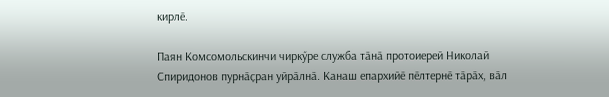кирлӗ.

Паян Комсомольскинчи чиркӳре служба тӑнӑ протоиерей Николай Спиридонов пурнӑҫран уйрӑлнӑ. Канаш епархийӗ пӗлтернӗ тӑрӑх, вӑл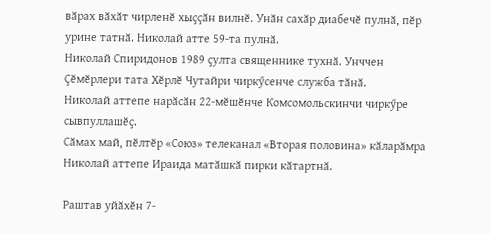вӑрах вӑхӑт чирленӗ хыҫҫӑн вилнӗ. Унӑн сахӑр диабечӗ пулнӑ, пӗр урине татнӑ. Николай атте 59-та пулнӑ.
Николай Спиридонов 1989 ҫулта священнике тухнӑ. Унччен Ҫӗмӗрлери тата Хӗрлӗ Чутайри чиркӳсенче служба тӑнӑ.
Николай аттепе нарӑсӑн 22-мӗшӗнче Комсомольскинчи чиркӳре сывпуллашӗҫ.
Сӑмах май, пӗлтӗр «Союз» телеканал «Вторая половина» кӑларӑмра Николай аттепе Ираида матӑшкӑ пирки кӑтартнӑ.

Раштав уйӑхӗн 7-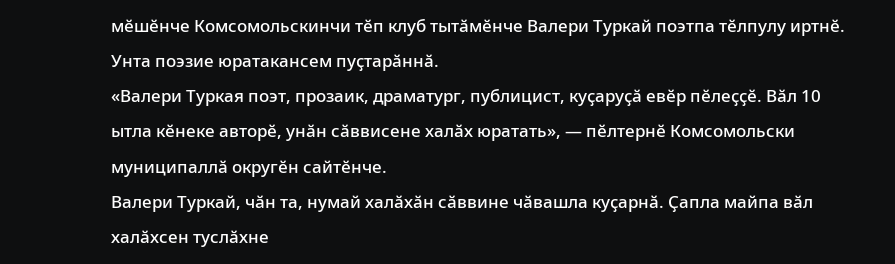мӗшӗнче Комсомольскинчи тӗп клуб тытӑмӗнче Валери Туркай поэтпа тӗлпулу иртнӗ. Унта поэзие юратакансем пуҫтарӑннӑ.
«Валери Туркая поэт, прозаик, драматург, публицист, куҫаруҫӑ евӗр пӗлеҫҫӗ. Вӑл 10 ытла кӗнеке авторӗ, унӑн сӑввисене халӑх юратать», — пӗлтернӗ Комсомольски муниципаллӑ округӗн сайтӗнче.
Валери Туркай, чӑн та, нумай халӑхӑн сӑввине чӑвашла куҫарнӑ. Ҫапла майпа вӑл халӑхсен туслӑхне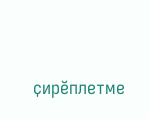ҫирӗплетме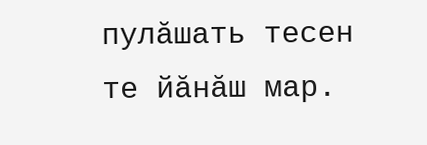пулӑшать тесен те йӑнӑш мар.